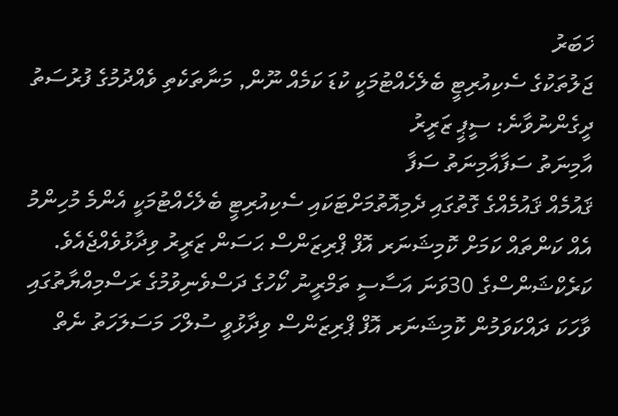ޚަބަރު
ޖަލުތަކުގެ ސެކިއުރިޓީ ބެލެހެއްޓުމަކީ ކުޑަ ކަމެއް ނޫން, މަނާތަކެތި ވެއްދުމުގެ ފުރުސަތު ދީގެންނުވާނެ: ސީޕީ ޒަރީރު
އާމިނަތު ސަފާއާމިނަތު ސަފާ
ޤައުމެއް ޤައުމެއްގެ ގޮތުގައި ދެމިއޮތުމަށްޓަކައި ސެކިއުރިޓީ ބެލެހެއްޓުމަކީ އެންމެ މުހިންމު އެއް ކަންތައް ކަމަށް ކޮމިޝަނަރ އޮފް ޕްރިޒަންސް ޙަސަން ޒަރީރު ވިދާޅުވެއްޖެއެވެ.
ކަރެކްޝަންސްގެ 30ވަނަ އަސާސީ ތަމްރީނު ކޯހުގެ ދަސްވެނިވުމުގެ ރަސްމިއްޔާތުގައި ވާހަކަ ދައްކަވަމުން ކޮމިޝަނަރ އޮފް ޕްރިޒަންސް ވިދާޅުވީ ސުލްހަ މަސަލަހަތު ނެތް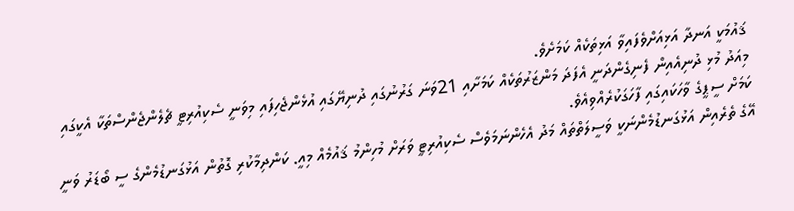ޤައުމަކީ އަނދާ އަޅިއަށްވެފައިވާ އަޅިތަކެއް ކަމަށެވެ.
މިއަދު މުޅި ދުނިއެއިން ފެނިގެންދަނީ އެފަދަ މަންޒަރުތަކެއް ކަމަށާއި 21ވަނަ ގަރުނުގައި ދުނިޔޭގައި އުޅެންޖެހިފައި މިވަނީ ސެކިއުރިޓީ ޗެލެންޖެންސްތަކާ އެކީގައި ކަމަށް ސީޕީގެ ވާހަކައިގައި ފާހަގަކުރެއްވިއެވެ.
އޭގެ ތެރެއިން އަޅުގަނޑުމެންނަކީ ވަސީލަތްތައް މަދު އެހެންނަމަވެސް ސެކިއުރިޓީ ވަރަށް މުހިންމު ޤައުމެއް މިއީ. ކަންދިމާކުރި ގޮތުން އަޅުގަނޑުމެންގެ ސީ ބޯޑަރު ވަނީ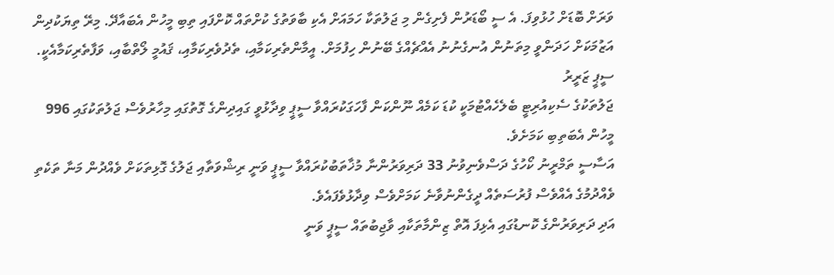ވަރަށް ބޮޑަށް ހުޅުވިފަ. އެ ސީ ބޯޑަރުން ފެށިގެން މި ޖަލުތަކާ ހަމައަށް އެކި ބާވަތުގެ ކުށްތައް ކޮށްފައި ތިބި މީހުން އެބައާދޭ. މިރޭ ތިޔަކުދިން އަޒުމަކަށް ހަދަންވީ މިތަނުން އުނގެނުނު އެއްޗެއްގެ ބޭނުން ހިފުމަށް. އީމާންތެރިކަމާއި، ތެދުވެރިކަމާއި، ޤައުމީ ލޯތްބާއި، ވަފާތެރިކަމާއެކީ. ސީޕީ ޒަރީރު
ޖަލުތަކުގެ ސެކިއުރިޓީ ބެލެހެއްޓުމަކީ ކުޑަ ކަމެއް ނޫންކަން ފާހަގަކުރައްވާ ސީޕީ ވިދާޅުވީ ގައިދިންގެ ގޮތުގައި މިހާރުވެސް ޖަލުތަކުގައި 996 މީހުން އެބަތިބި ކަމަށެވެ.
އަސާސީ ތަމްރީނު ކޯހުގެ ދަސްވެނިވުނު 33 ދަރިވަރުންނާ މުޚާތަބުކުރައްވާ ސީޕީ ވަނީ ރިޝްވަތާއި ޖަލުގެ ގޮޅިތަކަށް ވެއްދުން މަނާ ތަކެތި ވެއްދުމުގެ އެއްވެސް ފުރުސަތެއް ދީގެންނުވާނެ ކަމަށްވެސް ވިދާޅުވެފައެވެ.
އަދި ދަރިވަރުންގެ ކޮނޑުގައި އެޅިފަ އޮތް ޒިންމާތަކާއި ވާޖިބުތައް ސީޕީ ވަނީ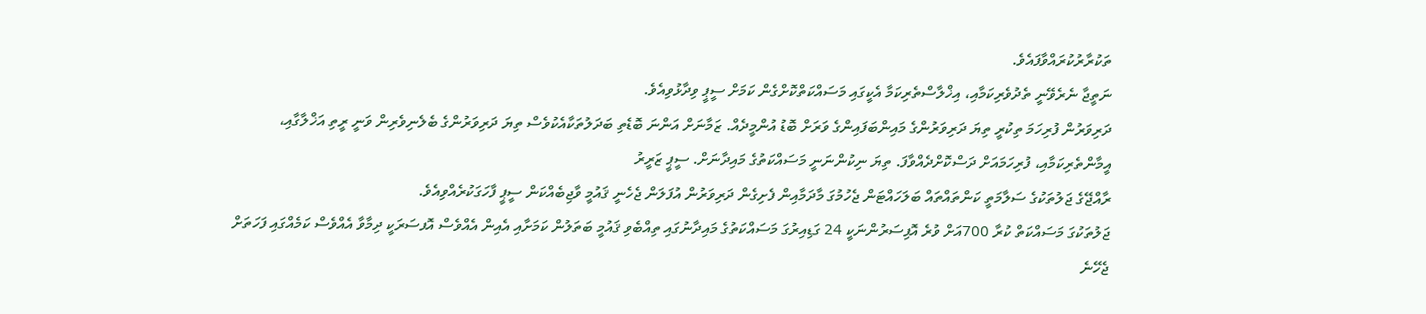ތަކުރާރުކުރައްވާފައެވެ.
ނަތީޖާ ނެރެވޭނީ ތެދުވެރިކަމާއި، އިޚްލާސްތެރިކަމާ އެކީގައި މަސައްކަތްކޮށްގެން ކަމަށް ސީޕީ ވިދާޅުވިއެވެ.
ދަރިވަރުން ފުރިހަމަ ތިކުރީ ތިޔަ ދަރިވަރުންގެ މައިންބަފައިންގެ ވަރަށް ބޮޑު އުންމީދެއް. ޒަމާނަށް އަންނަ ބޮޑެތި ބަދަލުތަކާއެކުވެސް ތިޔަ ދަރިވަރުންގެ ބެލެނިވެރިން ވަނީ ރީތި އަޚްލާގާއި، އީމާންތެރިކަމާއި، ފުރިހަމައަށް ދަސްކޮށްދެއްވާފަ. ތިޔަ ނިކުންނަނީ މަސައްކަތުގެ މައިދާނަށް. ސީޕީ ޒަރީރު
ރާއްޖޭގެ ޖަލުތަކުގެ ސަލާމަތީ ކަންތައްތައް ބަލަހައްޓަން ޖެހުމުގަ މާދަމާއިން ފެށިގެން ދަރިވަރުން އުފަލަން ޖެހެނީ ޤައުމީ ވާޖިބެއްކަން ސީޕީ ފާހަގަކުރެއްވިއެވެ.
ޖަލުތަކުގަ މަސައްކަތް ކުރާ 700އަށް ވުރެ އޮފިސަރުންނަކީ 24 ގަޑިއިރުގަ މަސައްކަތުގެ މައިދާނުގައި ތިއްބެވި ޤައުމީ ބަތަލުން ކަމަށާއި އެއިން އެއްވެސް އޮފސަރަކީ ދިމާވާ އެއްވެސް ކަމެއްގައި ފަހަތަށް ޖެހޭނެ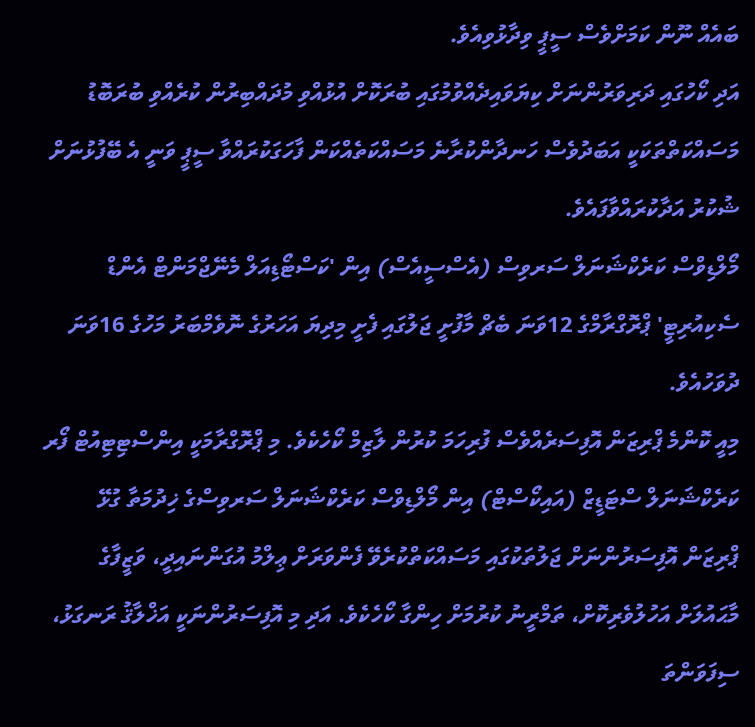ބައެއް ނޫން ކަމަށްވެސް ސީޕީ ވިދާޅުވިއެވެ.
އަދި ކޯހުގައި ދަރިވަރުންނަށް ކިޔަވައިދެއްވުމުގައި ބުރަކޮށް އުޅުއްވި މުދައްބިރުން ކުރެއްވި ބުރަބޮޑު މަސައްކަތްތަކަކީ އަބަދުވެސް ހަނދާންކުރާނެ މަސައްކަތެއްކަން ފާހަގަކުރައްވާ ސީޕީ ވަނީ އެ ބޭފުޅުނަށް ޝުކުރު އަދާކުރައްވާފައެވެ.
މޯލްޑިވްސް ކަރެކްޝަނަލް ސަރވިސް (އެސްސީއެސް) އިން 'ކަސްޓޯޑިއަލް މެނޭޖްމަންޓް އެންޑް ސެކިއުރިޓީ' ޕްރޮގްރާމްގެ 12ވަނަ ބެޗް މާފުށީ ޖަލުގައި ފެށީ މިދިޔަ އަހަރުގެ ނޮވެމްބަރު މަހުގެ 16ވަނަ ދުވަހުއެވެ.
މިއީ ކޮންމެ ޕްރިޒަން އޮފިސަރެއްވެސް ފުރިހަމަ ކުރުން ލާޒިމް ކޯހެކެވެ. މި ޕްރޮގްރާމަކީ އިންސްޓިޓިއުޓް ފޯރ ކަރެކްޝަނަލް ސްޓަޑީޒް (އައިކޯސްޓް) އިން މޯލްޑިވްސް ކަރެކްޝަނަލް ސަރވިސްގެ ޚިދުމަތާ ގުޅޭ ޕްރިޒަން އޮފިސަރުންނަށް ޖަލުތަކުގައި މަސައްކަތްކުރެވޭ ފެންވަރަށް ޢިލްމު އުގަންނައިދީ، ވަޒީފާގެ މާޙައުލަށް އަހުލުވެރިކޮށް، ތަމްރީނު ކުރުމަށް ހިންގާ ކޯހެކެވެ. އަދި މި އޮފިސަރުންނަކީ އަޚްލާޤު ރަނގަޅު، ސިފަވަންތަ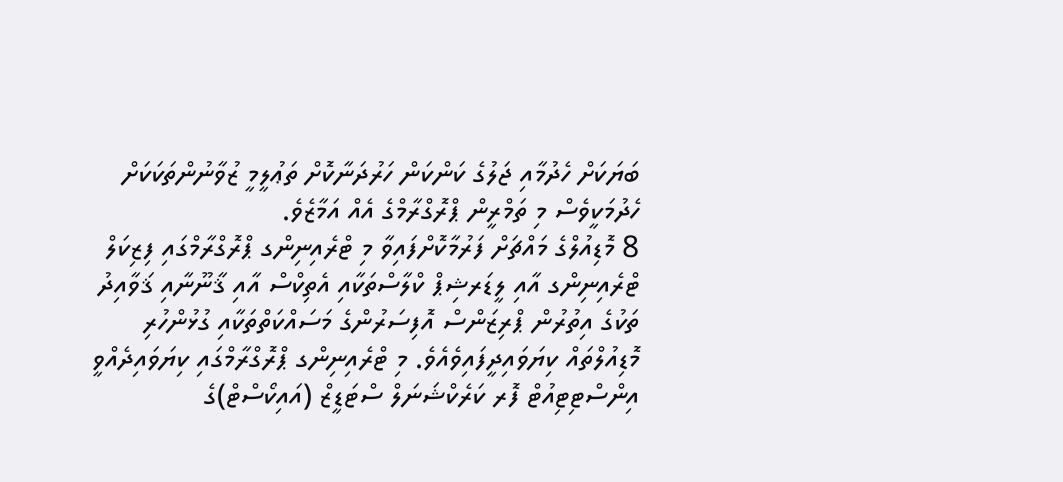ބަޔަކަށް ހެދުމާއި ޖަލުގެ ކަންކަން ހަރުދަނާކޮށް ތަޢުލީމީ ޒުވާނުންތަކަކަށް ހެދުމަކީވެސް މި ތަމްރީން ޕްރޮގްރާމްގެ އެއް އަމާޒެވެ.
8 މޮޑިއުލްގެ މައްޗަށް ފަރުމާކޮށްފައިވާ މި ޓްރެއިނިންގ ޕްރޮގްރާމްގައި ފިޒިކަލް ޓްރެއިނިންގ އާއި ލީޑަރޝިޕް ކްލާސްތަކާއި އެތިކްސް އާއި ޤާނޫނާއި ޤަވާއިދު ތަކުގެ އިތުރުން ޕްރިޒަންސް އޮފިސަރުންގެ މަސައްކަތްތަކާއި ގުޅުންހުރި މޮޑިއުލްތައް ކިޔަވައިދީފައިވެއެވެ. މި ޓްރެއިނިންގ ޕްރޮގްރާމްގައި ކިޔަވައިދެއްވީ އިންސްޓިޓިއުޓް ފޮރ ކަރެކްޝަނަލް ސްޓަޑީޒް (އައިކޯސްޓް)ގެ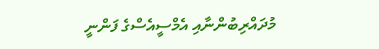މުދައްރިބުންނާއި އެމްސީއެސްގެ ފަންނީ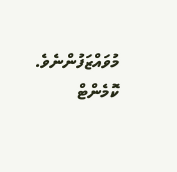މުވައްޒަފުންނެވެ.
ކޮމެންޓް